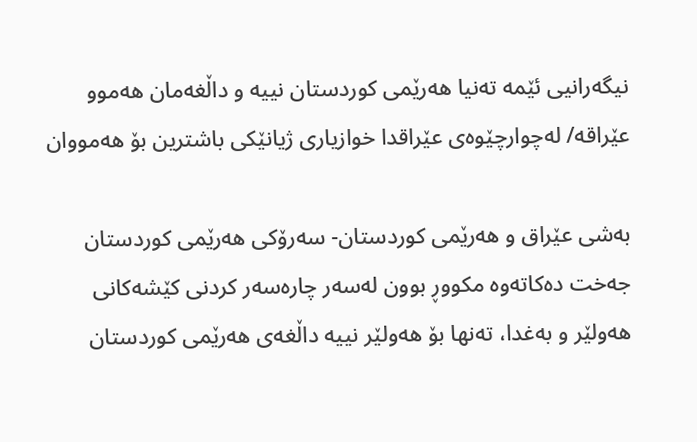نیگەرانیی ئێمە تەنیا هەرێمی کوردستان نییە و داڵغەمان هەموو عێراقە/ لەچوارچێوەی عێراقدا خوازیاری ژیانێکی باشترین بۆ هەمووان

بەشی عێراق و هەرێمی کوردستان- سەرۆکی هەرێمی کوردستان جەخت دەکاتەوە مکووڕ بوون لەسەر چارەسەر کردنی کێشەکانی هەولێر و بەغدا، تەنها بۆ هەولێر نییە داڵغەی هەرێمی کوردستان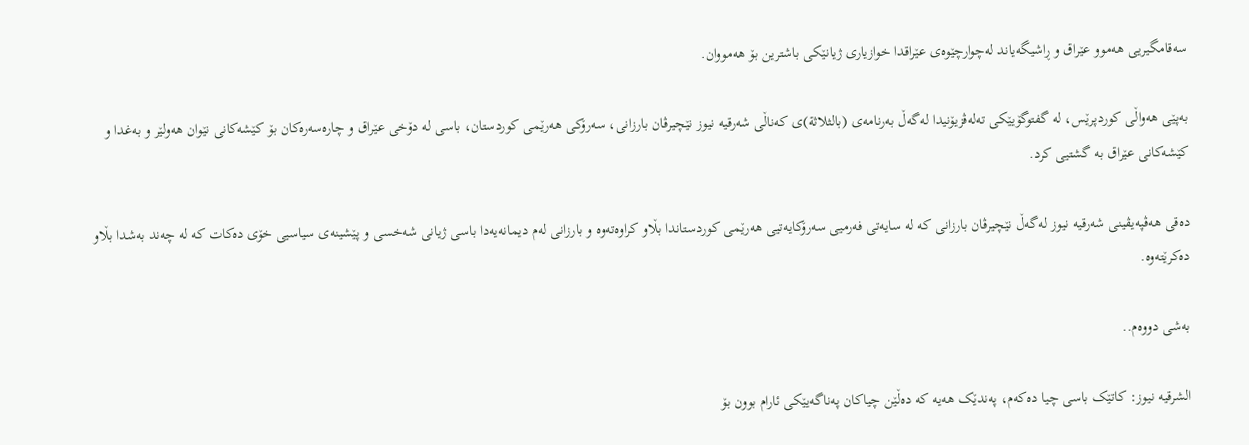سەقامگیریی هەموو عێراق و ڕاشیگەیاند لەچوارچێوەی عێراقدا خوازیاری ژیانێکی باشترین بۆ هەمووان.

بەپێی هەواڵی کوردپرێس، له‌ گفتوگۆيێکى ته‌له‌‌ڤزيۆنيدا له‌گه‌ڵ به‌رنامه‌ى (بالثلاثة)ى که‌ناڵى شەرقیە نیوز نێچيرڤان بارزانى، سه‌رۆکى هه‌رێمى کوردستان، باسى له‌ دۆخى عێراق و چارەسەرەکان بۆ کێشەکانی نێوان هەولێر و بەغدا و کێشەکانی عێراق بە گشتیی کرد.

ده‌قى هەڤپەیڤینی شەرقیە نیوز له‌گه‌ڵ نێچيرڤان بارزانى کە لە سایەتی فەرمیی سەرۆکایەتیی هەرێمی کوردستاندا بڵاو کراوەتەوە و بارزانی لەم دیمانەیەدا باسی ژیانی شەخسی و پێشینەی سیاسیی خۆی دەکات کە لە چەند بەشدا بڵاو دەکرێتەوە.

به‌شى دووه‌م..

الشرقیە نیوز: کاتێک باسی چیا ده‌که‌م، په‌ندێک هه‌یه‌ که‌ ده‌ڵێن چیاکان په‌ناگه‌یێکی ئارام بوون بۆ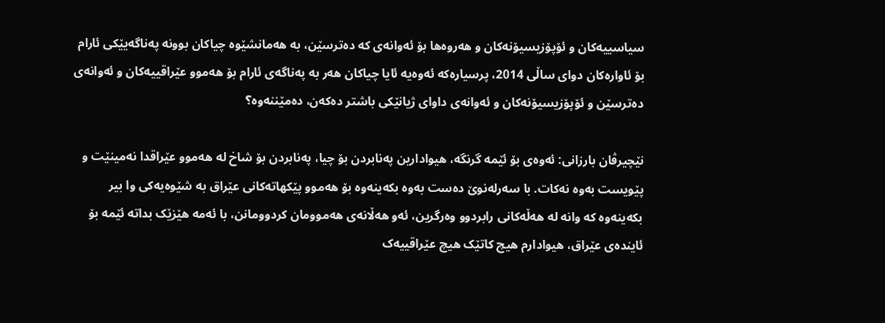سیاسییه‌کان و ئۆپۆزیسیۆنه‌کان و هه‌روه‌ها بۆ ئه‌وانه‌ی که‌ ده‌ترسێن، به‌ هه‌مانشێوه‌ چیاکان بوونه‌ په‌ناگه‌یێکی ئارام بۆ ئاواره‌کان دوای ساڵی 2014، پرسیاره‌که‌ ئه‌وه‌یه‌ ئایا چیاکان هه‌ر به‌ په‌ناگه‌ی ئارام بۆ هه‌موو عێراقییه‌کان و ئه‌وانه‌ی ده‌ترسێن و ئۆپۆزیسیۆنه‌کان و ئه‌وانه‌ی داوای ژیانێکی باشتر ده‌که‌ن، ده‌مێننه‌وه‌؟

نێچيرڤان بارزانى: ئه‌وه‌ی بۆ ئێمه‌ گرنگه‌، هیوادارین په‌نابردن بۆ چیا، په‌نابردن بۆ شاخ له‌ هه‌موو عێراقدا نه‌مینێت و پێویست به‌وه‌ نه‌کات. با سه‌رله‌نوێ ده‌ست به‌وه‌ بکه‌ینه‌وه‌ بۆ هه‌موو پێکهاته‌کانی عێراق به ‌شێوه‌یه‌کی وا بیر بکه‌ینه‌وه‌ که‌ وانه‌ له‌ هه‌ڵه‌کانی رابردوو وه‌رگرین، ئه‌و هه‌ڵانه‌ی هه‌موومان کردوومانن، با ئه‌مه‌ هێزێک بداته‌ ئێمه‌ بۆ ئاينده‌ى عێراق، هیوادارم هیچ کاتێک هیچ عێراقییه‌ک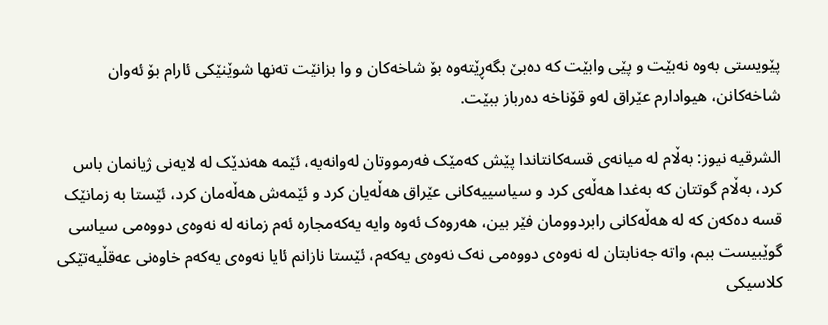پێویستی به‌وه‌ نه‌بێت و پێى وابێت که‌ ده‌بێ بگه‌ڕێته‌وه‌ بۆ شاخه‌کان و وا بزانێت ته‌نها شوێنێکی ئارام بۆ ئه‌وان شاخه‌کانن، هيوادارم عێراق له‌و قۆناخه‌ ده‌رباز ببێت.

الشرقیە نیوز: به‌ڵام له‌ میانه‌ی قسه‌کانتاندا پێش که‌مێک فه‌رمووتان له‌وانه‌یه‌، ئێمه‌ هه‌ندێک له‌ لایه‌نی ژیانمان باس کرد، به‌ڵام گوتتان که‌ به‌غدا هه‌ڵه‌ی کرد و سیاسییه‌کانی عێراق هه‌ڵه‌یان کرد و ئێمه‌ش هه‌ڵه‌مان کرد، ئێستا به‌ زمانێک قسه‌ ده‌که‌ن که‌ له‌ هه‌ڵه‌کانی رابردوومان فێر بین، هه‌روه‌ک ئه‌وه‌ وایه‌ یه‌که‌مجاره‌ ئه‌م زمانه‌ له‌ نه‌وه‌ی دووه‌می سیاسی گوێبیست ببم، واته‌ جه‌نابتان له‌ نه‌وه‌ی دووه‌می نه‌ک نه‌وه‌ی یه‌که‌م، ئێستا نازانم ئایا نه‌وه‌ی یه‌که‌م خاوه‌نی عه‌قڵیه‌تێکی کلاسیکی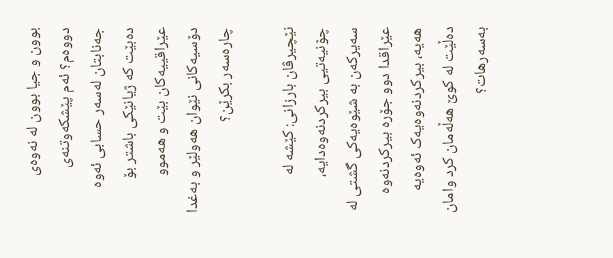بوون و جیا بوون له‌ نه‌وه‌ی دووه‌م؟ ئه‌م پێشکه‌وتنه‌ی جه‌نابتان له‌سه‌ر حسابی ئه‌وه‌ ده‌بێت که‌ ژیانێکی باشتر بۆ عێراقییه‌کان بێت و هه‌موو دۆسیه‌کانی نێوان هه‌ولێر و به‌غدا چاره‌سه‌ر بکرێن؟

نێچيرڤان بارزانى: کێشه‌ له‌ چۆنیه‌تيی بیرکردنه‌وه‌دایه‌، سه‌یرکه‌ن‌ به‌ شێوه‌یه‌کی گشتی له‌ عێراقدا دوو جۆره‌ بیرکردنه‌وه‌ هه‌یه‌، بیرکردنه‌وه‌یه‌ک ئه‌وه‌یه‌ ده‌ڵێت له‌ کوێ هه‌ڵه‌مان کرد وامان به‌سه‌رهات؟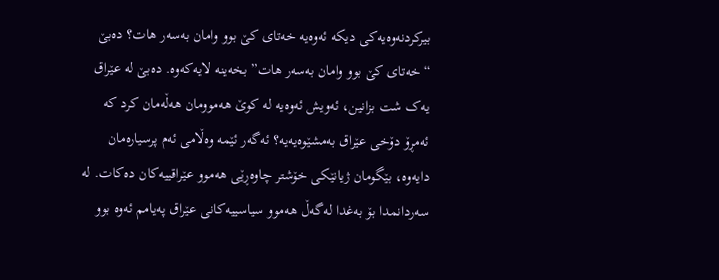بیرکردنه‌وه‌یه‌کی دیکه‌ ئه‌وه‌یه‌ خه‌تای کێ بوو وامان به‌سه‌ر هات؟ ده‌بێ “خه‌تای کێ بوو وامان به‌سه‌ر هات” بخه‌ینه‌ لایه‌که‌وه‌. ده‌بێ له‌ عێراق یه‌ک شت بزانین، ئه‌ويش ئه‌وه‌يه‌ له‌ کوێ هه‌موومان هه‌ڵه‌مان کرد که‌ ئه‌مڕۆ دۆخی عێراق به‌مشێوه‌یه‌یه‌؟ ئه‌گه‌ر ئێمه‌ وه‌ڵامی ئه‌م پرسیاره‌‌مان دایه‌وه‌، بێگومان ژیانێکی خۆشتر چاوه‌ڕێی هه‌موو عێراقییه‌کان ده‌کات. له‌ سه‌ردانمدا بۆ‌ به‌غدا له‌گه‌ڵ هه‌موو سیاسییه‌کانی عێراق په‌يامم ئه‌وه ‌بوو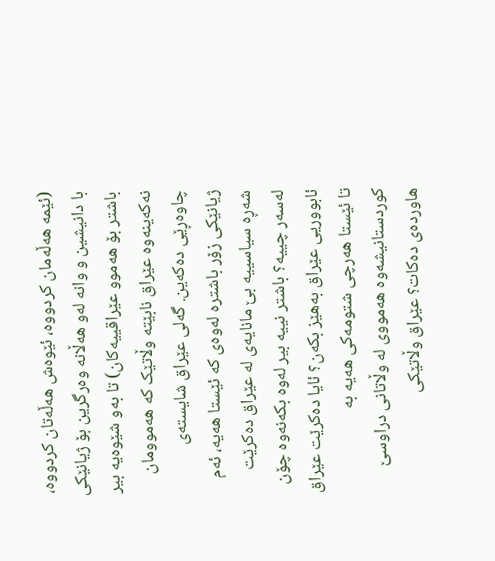(ئێمه‌ هه‌ڵه‌مان کردووه‌، ئێوه‌ش هه‌ڵه‌تان کردووه‌، با دانیشین و وانه‌ له‌و هه‌ڵانه‌ وه‌رگرین بۆ ژیانێکی باشتر بۆ هه‌موو عێراقییه‌کان) تا به‌و شێوه‌یه‌ بیر نه‌که‌ینه‌وه‌ عێراق نابێته‌ وڵاتێک که‌ هه‌موومان چاوه‌ڕێی ده‌که‌ین. گه‌لی عێراق شایسته‌ی ژیانێکی زۆر باشتره‌ له‌وه‌ی که‌ ئێستا هه‌یه‌، ئه‌م شه‌ڕه‌ سیاسییه‌ بێ مانایه‌ی له‌ عێراق ده‌کرێت له‌سه‌ر چییه‌؟ باشتر نییه‌ بیر له‌وه‌ بکه‌نه‌وه‌ چۆن ئابووریی عێراق به‌هێز بکه‌ن؟ ئايا ده‌کرێت عێراق تا ئێستا هه‌رچی شتومه‌کی هه‌یه‌ به‌ کوردستانیشه‌وه‌ هه‌مووی له‌ وڵاتانی دراوسێ هاورده‌ى ده‌کات؟ عێراق وڵاتێکی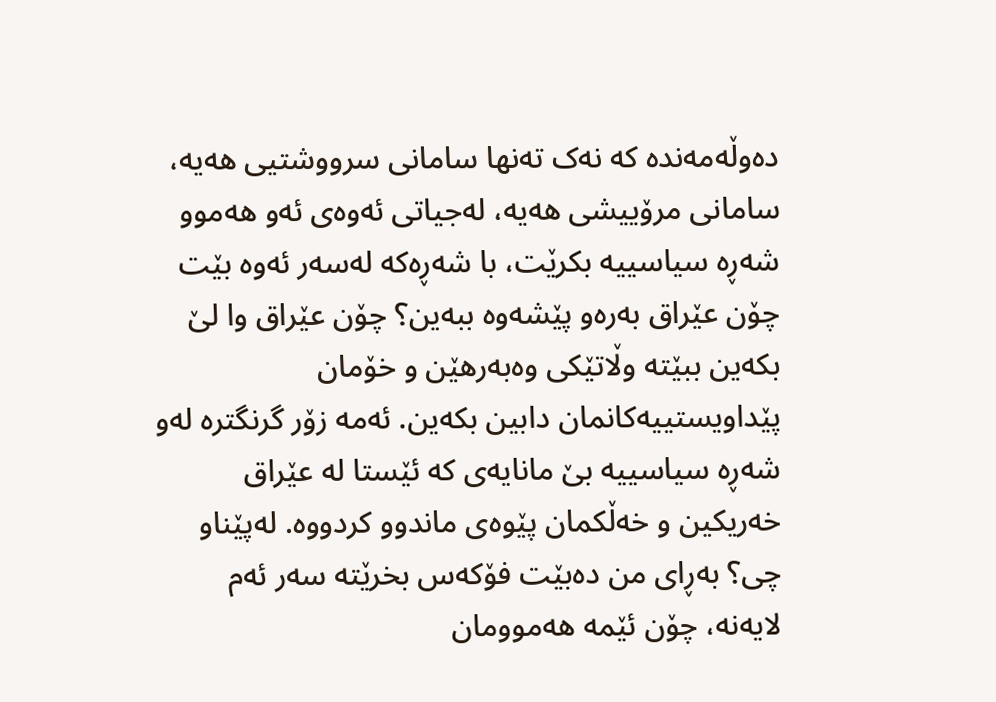ده‌وڵه‌مه‌نده‌ که‌ نه‌ک ته‌نها سامانی سرووشتیی هه‌یه‌، سامانی مرۆییشی هه‌یه‌، له‌جیاتی ئه‌وه‌ی ئه‌و هه‌موو شه‌ڕه‌ سیاسییه‌ بکرێت، با شه‌ڕه‌که‌ له‌سه‌ر ئه‌وه ‌بێت چۆن عێراق به‌ره‌و پێشه‌وه‌ ببه‌ین؟ چۆن عێراق وا لێ بکه‌ین ببێته‌ وڵاتێکی وه‌به‌رهێن و خۆمان پێداويستييه‌کانمان دابين بکه‌ين. ئه‌مه‌ زۆر گرنگتره‌ له‌و شه‌ڕه‌ سیاسییه‌ بێ مانایه‌ی که‌ ئێستا له‌ عێراق خه‌ریکین و خه‌ڵکمان پێوه‌ى ماندوو کردووه‌. له‌پێناو چی؟ به‌ڕای من ده‌بێت فۆکه‌س بخرێته‌ سه‌ر ئه‌م لایه‌نه‌، چۆن ئێمه‌ هه‌موومان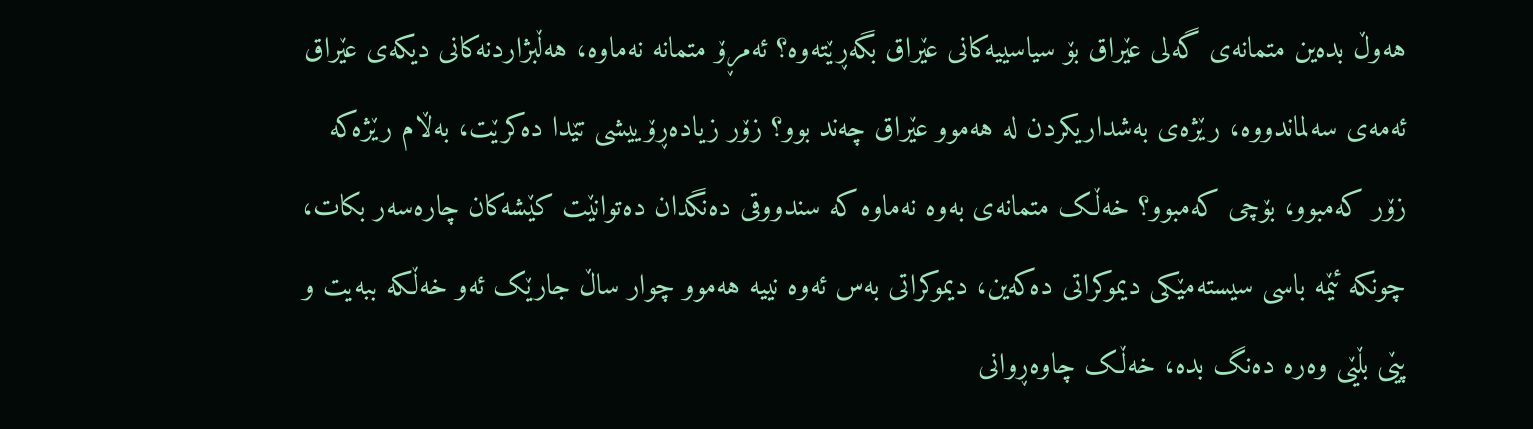هه‌وڵ بده‌ین متمانه‌ى گه‌لی عێراق بۆ سیاسییه‌کانی عێراق بگه‌ڕێته‌وه‌؟ ئه‌مڕۆ متمانه‌ نه‌ماوه‌، هه‌ڵبژاردنه‌کانی دیکه‌ی عێراق ئه‌مه‌ی سه‌لماندووه‌، رێژه‌ی به‌شداریکردن له‌ هه‌موو عێراق چه‌ند بوو؟ زۆر زياده‌ڕۆييشى تێدا ده‌کرێت، به‌ڵام رێژه‌که‌ زۆر که‌مبوو، بۆچى که‌مبوو؟ خه‌ڵک متمانه‌ى به‌وه‌ نه‌ماوه‌ که‌ سندووقی ده‌نگدان ده‌توانێت کێشه‌کان چاره‌سه‌ر بکات، چونکه‌ ئێمه‌ باسی سیستەمێکی دیموکراتی ده‌که‌ین، دیموکراتی به‌س ئه‌وه‌ نییه‌ هه‌موو چوار ساڵ جارێک ئه‌و خه‌ڵکه‌ ببه‌یت و پێی بڵێی وه‌ره‌ ده‌نگ بده‌، خه‌ڵک چاوه‌ڕوانی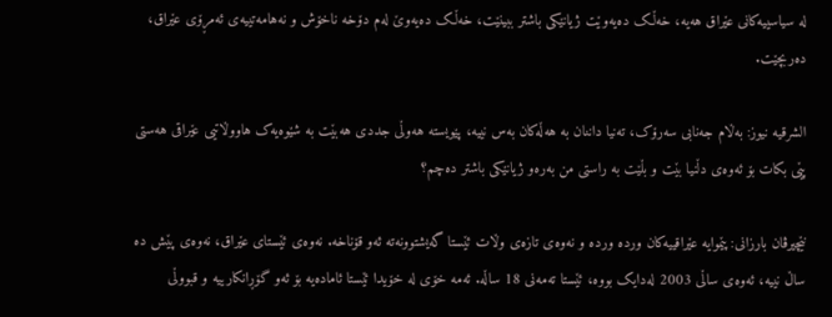له‌ سیاسییه‌کانی عێراق هه‌یه‌، خه‌ڵک ده‌یه‌وێت ژیانێکی باشتر ببینێت، خه‌ڵک ده‌یه‌وێ له‌م دۆخه‌ ناخۆش و نه‌هامه‌تييه‌ى ئه‌مڕۆى عێراق،‌ ده‌ربچێت.

الشرقیە نیوز: به‌ڵام جه‌نابى سه‌رۆک، ته‌نیا داننان به‌ هه‌ڵه‌کان به‌س نییه‌، پێویسته‌ هه‌وڵی جددی هه‌بێت به ‌شێوه‌یه‌ک هاووڵاتیی عێراقی هه‌ستی پێی بکات بۆ ئه‌وه‌ی دڵنیا بێت و بڵێت به ‌راستی من به‌ره‌و ژیانێکی باشتر ده‌چم؟

نێچيرڤان بارزانى: پێموایه‌ عێراقییه‌کان ورده‌ ورده‌ و نه‌وه‌ی تازه‌ى وڵات ئێستا گه‌یشتوونه‌ته‌ ئه‌و قۆناخه‌. نه‌وه‌ی ئێستای عێراق، نه‌وه‌ی پێش ده‌ ساڵ نییه‌، ئه‌وه‌ی ساڵی 2003 له‌دایک بووه‌، ئێستا ته‌مه‌نی 18 ساڵه‌. ئه‌مه‌ خۆی له‌ خۆیدا ئێستا ئاماده‌یه‌ بۆ ئه‌و گۆڕانکارییه‌ و قبووڵی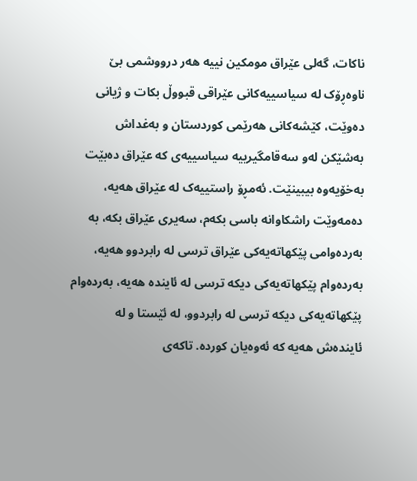ناکات، گه‌لی عێراق مومکین نییه‌ هه‌ر درووشمى بێ ناوه‌ڕۆک له‌ سیاسییه‌کانی عێراقی قبووڵ بکات و ژیانی ده‌وێت، کێشه‌کانی هه‌رێمی کوردستان و به‌غداش به‌شێکن له‌و سه‌قامگیرییه‌ سیاسییه‌ی که‌ عێراق ده‌بێت به‌خۆیه‌وه‌ بیبینێت. ئه‌مڕۆ راستييه‌ک له‌ عێراق هه‌یه‌، ده‌مه‌وێت راشکاوانه‌ باسی بکه‌م، سه‌یری عێراق بکه‌، به‌ به‌رده‌وامی پێکهاته‌یه‌کی عێراق ترسی له‌ رابردوو هه‌یه‌، به‌رده‌وام پێکهاته‌یه‌کی دیکه‌ ترسی له‌ ئاینده‌ هه‌یه‌، به‌رده‌وام پێکهاته‌یه‌کی دیکه‌ ترسی له‌ رابردوو، له‌ ئێستا و له‌ ئاينده‌ش هه‌یه‌ که‌ ئه‌وه‌یان کورده‌. تاکه‌ی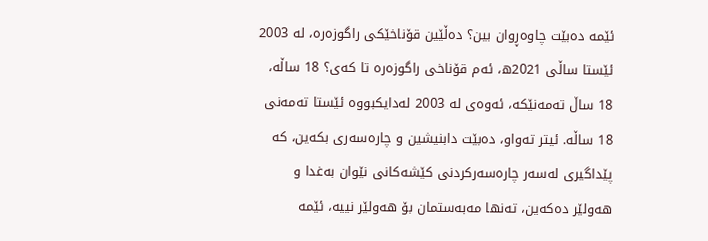ئێمه‌ ده‌بێت چاوه‌ڕوان بین؟ ده‌ڵێین قۆناخێکی راگوزه‌ره‌‌، له‌ 2003 ئێستا ساڵی 2021ه‌، ئه‌م قۆناخی راگوزه‌ره‌‌ تا که‌ی؟ 18 ساڵه‌، 18 ساڵ ته‌مه‌نێکه‌، ئه‌وه‌ی له‌ 2003 له‌دایکبووه‌ ئێستا ته‌مه‌نی 18 ساڵه‌. ئيتر ته‌واو، ده‌بێت دابنیشین و چاره‌سه‌ری بکه‌ین، که‌ پێداگیری له‌سه‌ر چاره‌سه‌رکردنی کێشه‌کانی نێوان به‌غدا و هه‌ولێر ده‌که‌ین، ته‌نها مه‌به‌ستمان بۆ هه‌ولێر نییه‌، ئێمه‌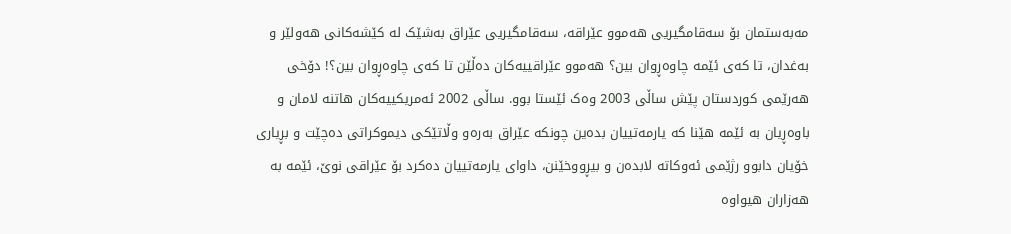مه‌به‌ستمان بۆ سه‌قامگیریی هه‌موو عێراقه‌، سه‌قامگیریی عێراق به‌شێک له‌ کێشه‌کانى هه‌ولێر و به‌غدان، تا که‌ی ئێمه‌ چاوه‌ڕوان بین؟ هه‌موو عێراقییه‌کان ده‌ڵێن تا که‌ی چاوه‌ڕوان بین؟! دۆخی هه‌رێمی کوردستان پێش ساڵی 2003 وه‌ک ئێستا بوو. ساڵی 2002 ئه‌مریکییه‌کان هاتنه ‌لامان و باوه‌ڕیان به‌ ئێمه‌ هێنا که‌ یارمه‌تییان بده‌ین چونکه‌ عێراق به‌ره‌و وڵاتێکی دیموکراتی ده‌چێت و بڕیاری‌ خۆیان دابوو رژێمی ئه‌وکاته‌ لابده‌ن و بیڕووخێنن، داوای یارمه‌تییان ده‌کرد بۆ عێراقی نوێ، ئێمه‌ به‌ هه‌زاران هیواوه‌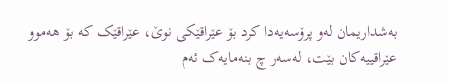به‌شداریمان له‌و پرۆسه‌یه‌دا کرد بۆ عێراقێکی نوێ، عێراقێک که‌ بۆ هه‌موو عێراقییه‌کان بێت، له‌سه‌ر چ بنه‌مایه‌ک ئه‌م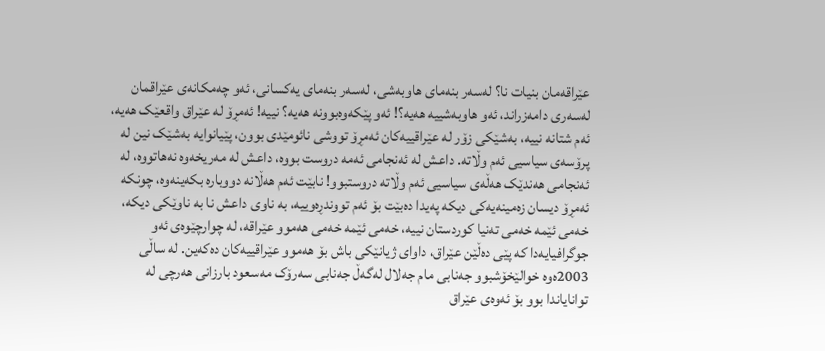عێراقه‌مان بنیات نا؟ له‌سه‌ر بنه‌مای هاوبه‌شى، له‌سه‌ر بنه‌مای یه‌کسانی، ئه‌و چه‌مکانه‌ى عێراقمان له‌سه‌ری دامه‌زراند، ئه‌و هاوبه‌شييه‌ هه‌یه‌؟! ئه‌و پێکه‌وه‌بوونه‌ هه‌یه‌؟ نییه‌! ئه‌مڕۆ له‌ عێراق واقعێک هه‌یه‌، ئه‌م شتانه‌ نییه‌، به‌شێکی زۆر له‌ عێراقییه‌کان ئه‌مڕۆ تووشی نائومێدى بوون، پێيانوايه‌ به‌شێک نين له‌ پرۆسه‌ی سیاسیی ئه‌م وڵاته‌. داعش له‌ ئه‌نجامی ئه‌مه‌ دروست بووه‌، داعش له‌ مه‌ریخه‌وه‌ نه‌هاتووه‌، له‌ ئه‌نجامی هه‌ندێک هه‌ڵه‌ی سیاسیی ئه‌م وڵاته‌ دروستبوو! نابێت ئه‌م هه‌ڵانه‌ دووباره‌ بکه‌ینه‌وه،‌ چونکه‌ ئه‌مڕۆ دیسان زه‌مینه‌یه‌کی دیکه‌ په‌یدا ده‌بێت بۆ ئه‌م تووندڕه‌وییه‌، به‌ ناوی داعش نا به‌ ناوێکی دیکه‌، خه‌می ئێمه‌ خه‌می ته‌نيا کوردستان نییه‌، خه‌می ئێمه‌ خه‌می هه‌موو عێراقه‌، له‌ چوارچێوه‌ی ئه‌و جوگرافیایه‌دا که‌ پێی ده‌ڵێن عێراق، داوای ژیانێکی باش بۆ هه‌موو عێراقییه‌کان ده‌که‌ین. له‌ ساڵی 2003ه‌وه‌ خوالێخۆشبوو جه‌نابی مام جه‌لال له‌گه‌ڵ جه‌نابی سه‌رۆک مه‌سعود بارزانی هه‌رچی له‌ توانایاندا بوو بۆ ئه‌وه‌ی عێراق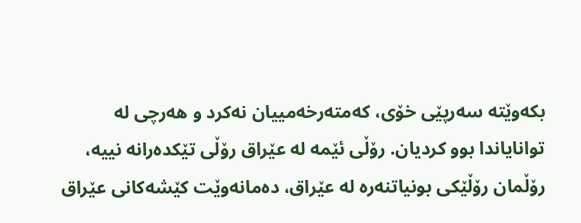بکه‌وێته‌ سه‌رپێی خۆی، که‌مته‌رخه‌مییان نه‌کرد و هه‌رچی له‌ توانایاندا بوو کردیان. رۆڵی ئێمه‌ له‌ عێراق رۆڵی تێکده‌رانه‌ نییه‌، رۆڵمان رۆڵێکی بونیاتنه‌ره‌ له‌ عێراق، ده‌مانه‌وێت کێشه‌کانی عێراق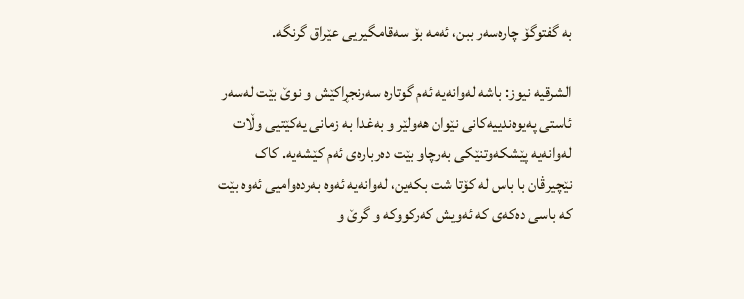به‌ گفتوگۆ چاره‌سه‌ر ببن، ئه‌مه‌ بۆ سه‌قامگیریی عێراق گرنگه‌.

الشرقیە نیوز: باشه‌ له‌وانه‌یه‌ ئه‌م گوتاره‌ سه‌رنجڕاکێش و نوێ بێت له‌سه‌ر ئاستی په‌یوه‌ندییه‌کانی نێوان هه‌ولێر و به‌غدا به‌ زمانی یه‌کێتيی وڵات له‌وانه‌یه‌ پێشکه‌وتنێکی به‌رچاو بێت ده‌رباره‌ى ئه‌م کێشه‌یه. کاک نێچیرڤان با باس له‌ کۆتا شت بکه‌ین، له‌وانه‌یه‌ ئه‌وه‌ به‌رده‌وامیی ئه‌وه‌ بێت که‌ باسی ده‌که‌ی که‌ ئه‌ویش که‌رکووکه‌ و گرێ و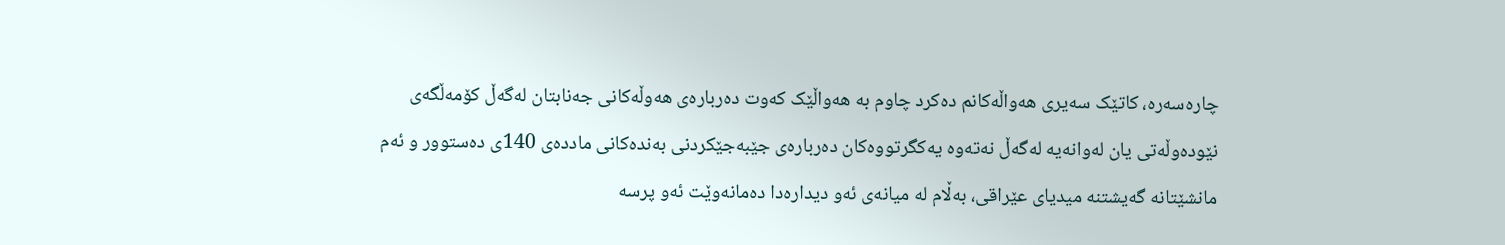چاره‌سه‌ره‌، کاتێک سه‌یری هه‌واڵه‌کانم ده‌کرد چاوم به‌ هه‌واڵێک که‌وت ده‌رباره‌ی هه‌وڵه‌کانی جه‌نابتان له‌گه‌ڵ کۆمه‌ڵگه‌ی نێوده‌وڵه‌تی یان له‌وانه‌یه‌ له‌گه‌ڵ نه‌ته‌وه‌ یه‌کگرتووه‌کان ده‌رباره‌ی جێبه‌جێکردنی به‌نده‌کانی مادده‌ی 140ی ده‌ستوور و ئه‌م مانشێتانه‌ گه‌یشتنه‌ میديای عێراقی، به‌ڵام له ‌میانه‌ی ئه‌و دیداره‌دا ده‌مانه‌وێت ئه‌و پرسه‌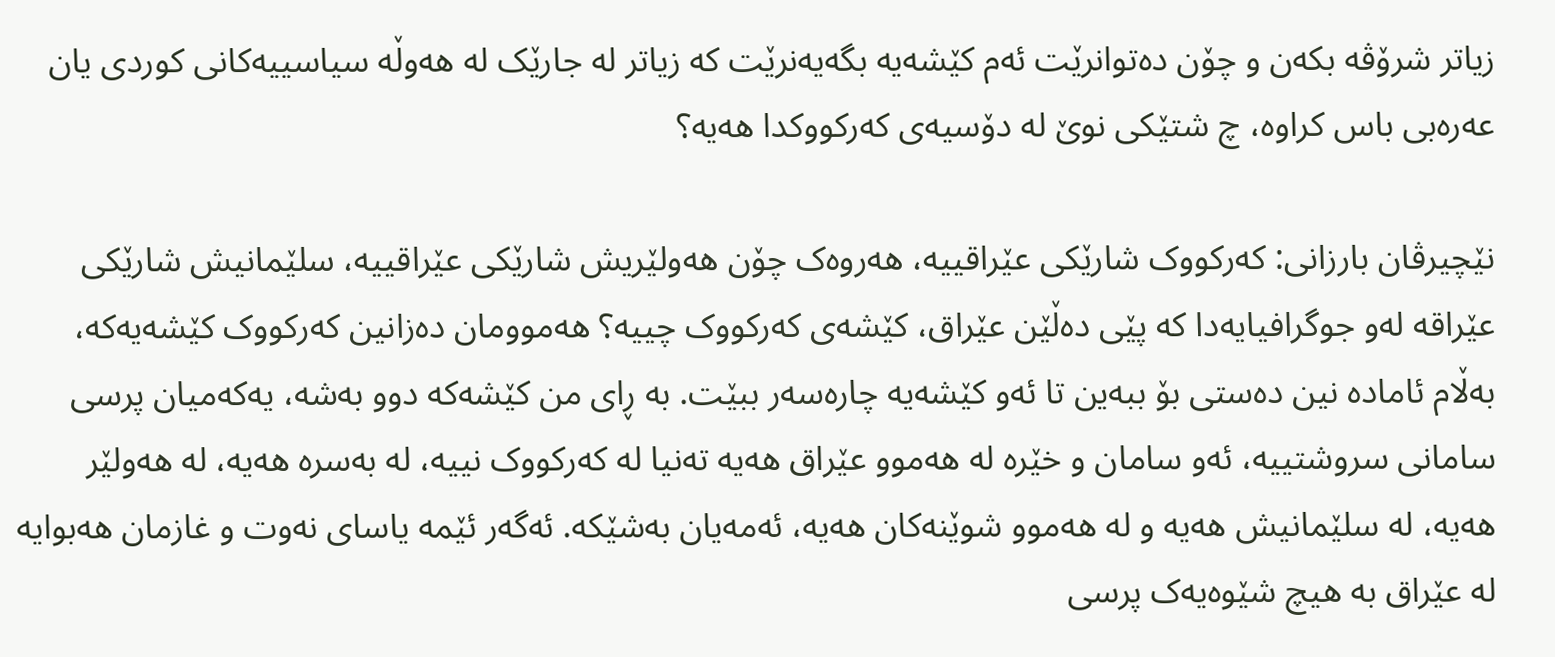زیاتر شرۆڤه‌ بکه‌ن و چۆن ده‌توانرێت ئه‌م کێشه‌یه‌ بگه‌یه‌نرێت که‌ زیاتر له‌ جارێک له‌ هه‌وڵه‌ سیاسییه‌کانی کوردی یان عه‌ره‌بی باس کراوه‌، چ شتێکی نوێ له‌ دۆسیه‌ی که‌رکووکدا هه‌یه‌؟

نێچيرڤان بارزانى: که‌رکووک شارێکی عێراقییه‌، هه‌روه‌ک چۆن هه‌ولێریش شارێکی عێراقییه‌، سلێمانیش شارێکی عێراقه‌ له‌و جوگرافیایه‌دا که‌ پێی ده‌ڵێن عێراق، کێشه‌ی که‌رکووک چییه‌؟ هه‌موومان ده‌زانین که‌رکووک کێشه‌یه‌که‌، به‌ڵام ئاماده‌ نین ده‌ستی بۆ ببه‌ین تا ئه‌و کێشه‌یه‌ چاره‌سه‌ر ببێت. به‌ ڕای من کێشه‌که‌ دوو به‌شه‌، یه‌که‌میان پرسی سامانی سروشتییه‌، ئه‌و سامان و خێره‌ له‌ هه‌موو عێراق هه‌یه‌ ته‌نیا له‌ که‌رکووک نییه‌، له‌ به‌سره‌ هه‌یه‌، له‌ هه‌ولێر هه‌یه‌، له‌ سلێمانیش هه‌یه‌ و له‌ هه‌موو شوێنه‌کان هه‌یه‌، ئه‌مه‌یان به‌شێکه‌. ئه‌گه‌ر ئێمه‌ یاسای نه‌وت و غازمان هه‌بوایه‌ له‌ عێراق به‌ هیچ شێوه‌یه‌ک پرسی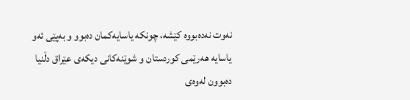نه‌وت نه‌ده‌بووە‌ کێشه‌، چونکه‌ یاسایه‌کمان ده‌بوو و به‌پێی ئه‌و یاسایه‌ هه‌رێمی کوردستان و شوێنه‌کانی دیکه‌ی عێراق دڵنیا ده‌بوون له‌وه‌ی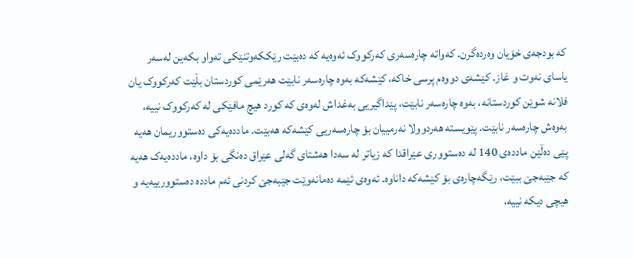که‌ بودجه‌ى خۆیان وه‌رده‌گرن. که‌واته‌ چاره‌سه‌ری که‌رکووک ئه‌وه‌یه‌ که‌ ده‌بێت رێککه‌وتنێکی ته‌واو بکه‌ین له‌سه‌ر یاسای نه‌وت و غاز. کێشه‌ی دووه‌م پرسی خاکه‌، کێشه‌که‌ به‌وه‌ چاره‌سه‌ر نابێت هه‌رێمی کوردستان بڵێت که‌رکووک يان فلانه‌ شوێن کوردستانه،‌ به‌وه‌ چاره‌سه‌ر نابێت، پێداگیریی به‌غداش له‌وه‌ی که‌ کورد هیچ مافێکی له‌ که‌رکووک نییه‌، به‌وه‌ش چاره‌سه‌ر نابێت. پێویسته‌ هه‌ردوولا نه‌رمییان بۆ چاره‌سه‌ريی کێشه‌که‌ هه‌بێت. مادده‌یه‌کی ده‌ستووریمان هه‌یه‌ پێی ده‌ڵێن مادده‌ی 140 له‌ ده‌ستووری عێراقدا که‌ زیاتر له‌ سه‌دا هه‌شتای گه‌لی عێراق ده‌نگی بۆ داوه‌، مادده‌یه‌ک هه‌یه‌ که‌ جێبه‌جێ ببێت، رێگه‌چاره‌ی بۆ کێشه‌که‌ داناوه‌. ئه‌وه‌ی ئێمه‌ ده‌مانه‌وێت جێبه‌جێ کردنی ئه‌م مادده‌ ده‌ستوورییه‌یه‌ و هیچی دیکه‌ نییه‌،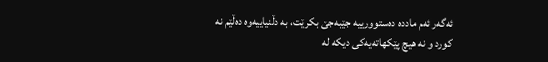ئه‌گه‌ر ئه‌م مادده‌ ده‌ستوورییه‌ جێبه‌جێ بکرێت، به‌ دڵنیاییه‌وه‌ ده‌ڵێم نه‌ کورد و نه‌ هیچ پێکهاته‌یه‌کی دیکه‌ له‌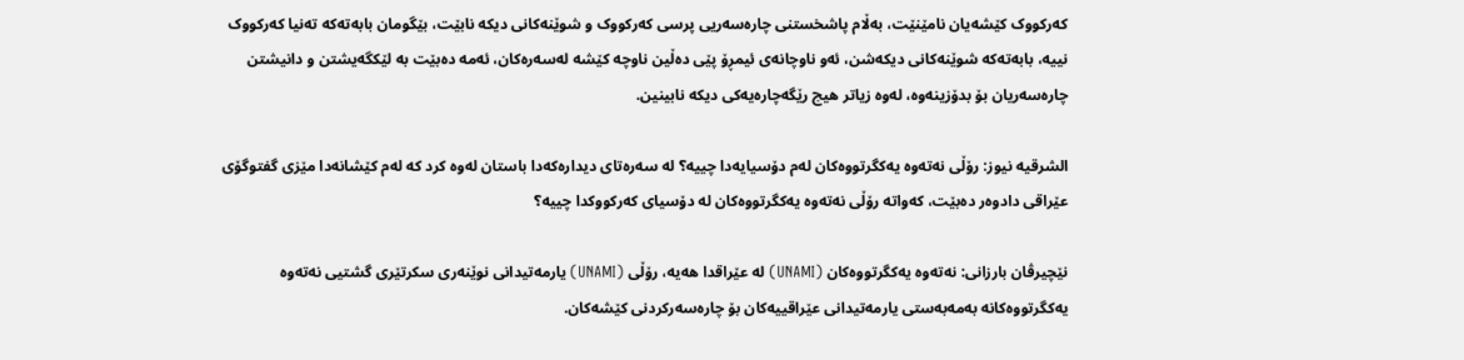که‌رکووک کێشه‌یان نامێنێت، به‌ڵام پاشخستنی چاره‌سه‌ریی پرسی که‌رکووک و شوێنه‌کانی دیکه نابێت‌، بێگومان بابه‌ته‌که‌ ته‌نیا که‌رکووک نییه‌، بابه‌ته‌که‌‌ شوێنه‌کانی دیکه‌شن، ئه‌و ناوچانه‌ی ئیمڕۆ پێی ده‌ڵین ناوچه‌ کێشه‌ له‌سه‌ره‌کان‌، ئه‌مه‌ ده‌بێت به‌ لێکگه‌یشتن و دانیشتن چاره‌سه‌ریان بۆ بدۆزینه‌وه‌، له‌وه‌ زیاتر هیچ رێگه‌چاره‌یه‌کی دیکه‌ نابینین.

الشرقیە نیوز: رۆڵی نه‌ته‌وه‌ یه‌کگرتووه‌کان له‌م دۆسیایه‌دا چییه‌؟ له‌ سه‌ره‌تای دیداره‌که‌دا باستان له‌وه‌ کرد که‌ له‌م کێشانه‌دا مێزی گفتوگۆی عێراقی دادوه‌ر ده‌بێت، که‌واته‌ رۆڵی نه‌ته‌وه‌ یه‌کگرتووه‌کان له‌ دۆسیای که‌رکووکدا چییه‌؟

نێچيرڤان بارزانى: نه‌ته‌وه‌ یه‌کگرتووه‌کان (UNAMI) له‌ عێراقدا هه‌یه‌، رۆڵی (UNAMI) یارمه‌تیدانی نوێنه‌ری سکرتێری گشتیی نه‌ته‌وه‌ یه‌کگرتووه‌کانه‌ به‌مه‌به‌ستی یارمه‌تیدانی عێراقییه‌کان بۆ چاره‌سه‌رکردنی کێشه‌کان.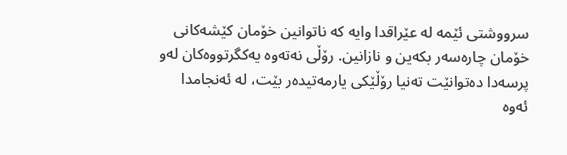سرووشتی ئێمه‌ له‌ عێراقدا وایه‌ که‌ ناتوانین خۆمان کێشه‌کانی خۆمان چاره‌سه‌ر بکه‌ین و نازانین. رۆڵی نه‌ته‌وه‌ یه‌کگرتووه‌کان له‌و پرسه‌دا ده‌توانێت ته‌نیا رۆڵێکی یارمه‌تیده‌ر بێت، له‌ ئه‌نجامدا ئه‌وه‌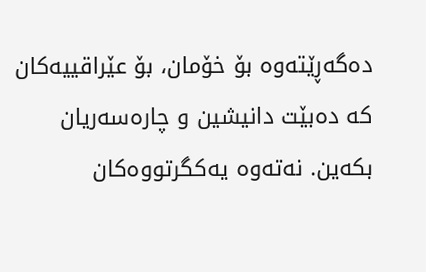ده‌گه‌ڕێته‌وه‌ بۆ خۆمان، بۆ عێراقییه‌کان که‌ ده‌بێت دانیشین و چاره‌سه‌ریان بکه‌ین. نه‌ته‌وه‌ یه‌کگرتووه‌کان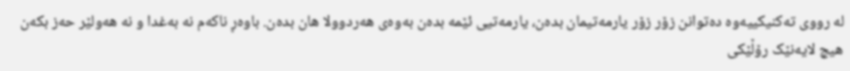له‌ رووی ته‌کنیکییه‌وه ‌ده‌توانن زۆر زۆر یارمه‌تیمان بده‌ن، یارمه‌تيی ئێمه‌ بده‌ن به‌وه‌ی هه‌ردوولا هان بده‌ن. باوه‌ڕ ناکه‌م نه‌ به‌غدا و نه‌ هه‌ولێر حه‌ز بکه‌ن هيچ لايه‌نێک رۆڵێکی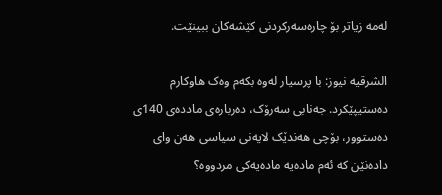له‌مه‌ زیاتر بۆ چاره‌سه‌رکردنی کێشه‌کان ببينێت.

الشرقیە نیوز: با پرسیار له‌وه‌ بکه‌م وه‌ک هاوکارم ده‌ستیپێکرد. جه‌نابى سه‌رۆک، ده‌رباره‌ی مادده‌ی 140ی ده‌ستوور، بۆچی هه‌ندێک لایه‌نی سیاسی هه‌ن وای داده‌نێن که‌ ئه‌م ماده‌یه‌ ماده‌یه‌کی مردووه‌؟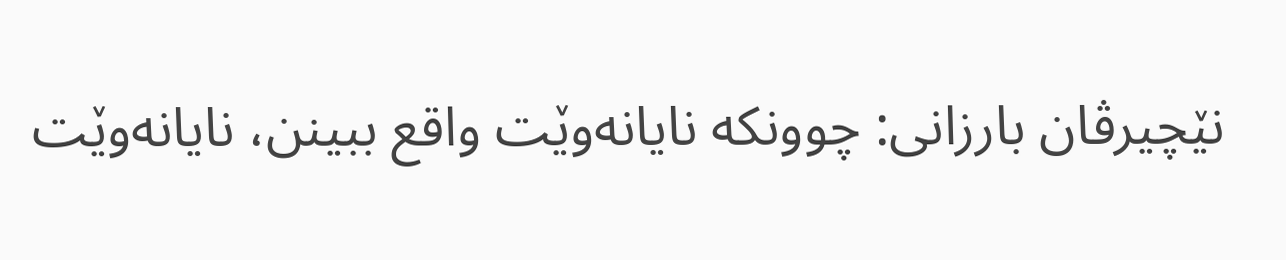نێچيرڤان بارزانى: چوونکه‌ نایانه‌وێت واقع ببینن، نایانه‌وێت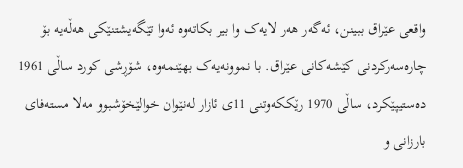واقعی عێراق ببینن، ئه‌گه‌ر هه‌ر لایه‌ک وا بیر بکاته‌وه‌ ئه‌وا تێگه‌یشتنێکی هه‌ڵه‌یه‌ بۆ چاره‌سه‌رکردنی کێشه‌کانی عێراق. با نموونه‌یه‌ک بهێنمه‌وه‌، شۆڕشی کورد ساڵی 1961 ده‌ستیپێکرد، ساڵی 1970 رێککه‌وتنی 11ی ئازار له‌نێوان خوالێخۆشبوو مه‌لا مسته‌فای بارزانی و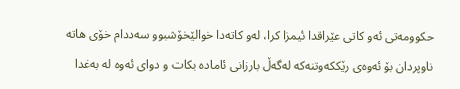حکوومه‌تی ئه‌و کاتی عێراقدا ئیمزا کرا، له‌و کاته‌دا خوالێخۆشبوو سه‌ددام خۆی هاته‌ ناوپردان بۆ ئه‌وه‌ی رێککه‌وتنه‌که‌ له‌گه‌ڵ بارزانی ئاماده‌ بکات و دوای ئه‌وه‌ له‌ به‌غدا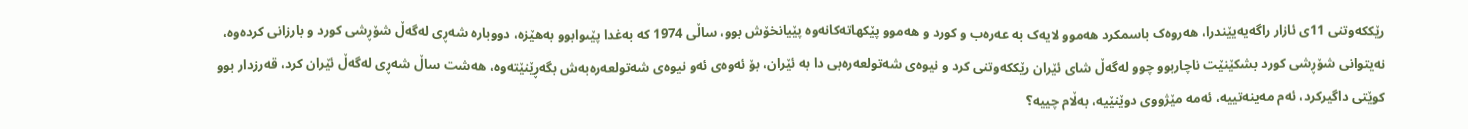رێککه‌وتنی 11ی ئازار راگه‌یەیێندرا، هه‌روه‌ک باسمکرد هه‌موو لایه‌ک به‌ عه‌ره‌ب و کورد و هه‌موو پێکهاته‌کانه‌وه‌ پێیانخۆش بوو، ساڵی 1974 که‌ به‌غدا پێىوابوو به‌هێزه‌، دووباره‌ شه‌ڕی له‌گه‌ڵ شۆڕشی کورد و بارزانی کرده‌وه‌، نه‌یتوانی شۆڕشی کورد بشکێنێت ناچاربوو چوو له‌گه‌ڵ شای ئێران رێککه‌وتنی کرد و نیوه‌ی شه‌تولعه‌ره‌بی دا به‌ ئێران، بۆ ئه‌وه‌ی ئه‌و نیوه‌ی شه‌تولعه‌ره‌به‌ش بگه‌ڕێنێته‌وه‌، هه‌شت ساڵ شه‌ڕی له‌گه‌ڵ ئێران کرد، قه‌رزدار بوو کوێتی داگیرکرد، ئه‌م مه‌ينه‌تييه‌، ئه‌مه‌ مێژووی دوێنێیه‌، به‌ڵام چییه‌؟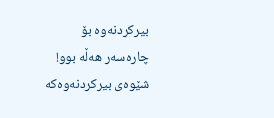بیرکردنه‌وه‌ بۆ چاره‌سه‌ر هه‌ڵه‌ بوو! شێوه‌ی بیرکردنه‌وه‌که‌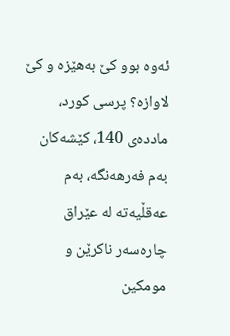ئه‌وه‌ بوو کێ به‌هێزه‌ و کێ لاوازه‌؟ پرسی کورد، مادده‌ی 140، کێشه‌کان به‌م فه‌رهه‌نگه‌، به‌م عه‌قڵیه‌ته‌ له‌ عێراق چاره‌سه‌ر ناکرێن و مومکین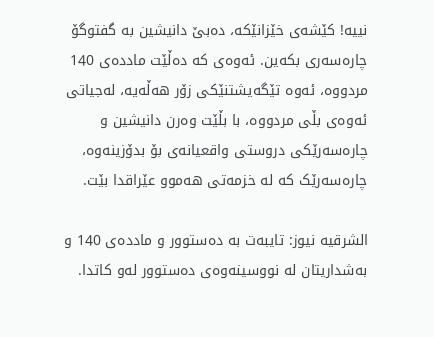نییه‌! کێشه‌ی خێزانێکه،‌ ده‌بێ دانیشین به‌ گفتوگۆ چاره‌سه‌ری بکه‌ین. ئه‌وه‌ی که‌ ده‌ڵێت مادده‌ی 140 مردووه‌، ئه‌وه‌ تێگه‌یشتنێکی زۆر هه‌ڵه‌یه‌، له‌جیاتی ئه‌وه‌ی بڵی مردووه‌، با بڵێت وه‌رن دانیشین و چاره‌سه‌رێکی دروستی واقعیانه‌ی بۆ بدۆزینه‌وه‌، چاره‌سه‌رێک که‌ له‌ خزمه‌تی هه‌موو عێراقدا بێت.

الشرقیە نیوز: تایبه‌ت به‌ ده‌ستوور و مادده‌ی 140 و به‌شداریتان له‌ نووسینه‌وه‌ی ده‌ستوور له‌و کاتدا.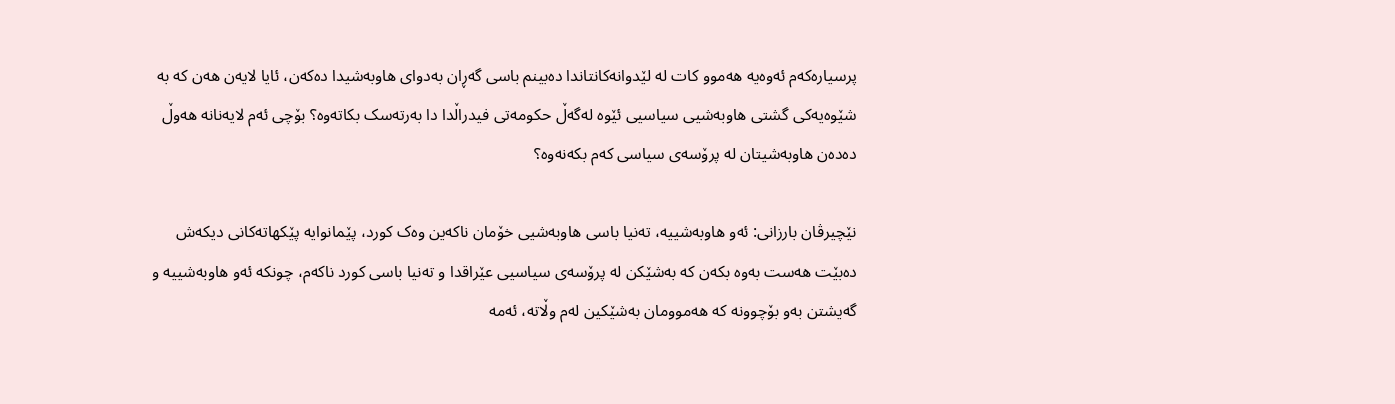پرسیاره‌که‌م ئه‌وه‌یه‌ هه‌موو کات له‌ لێدوانه‌کانتاندا ده‌بینم باسی گه‌ڕان به‌دوای هاوبه‌شيدا ده‌که‌ن، ئایا لایه‌ن هه‌ن که‌ به‌ شێوه‌یه‌کی گشتی هاوبه‌شيى سیاسیی ئێوه‌ له‌گه‌ڵ حکومه‌تی فيدراڵدا دا به‌رته‌سک بکاته‌وه؟ بۆچی‌ ئه‌م لایه‌نانه‌ هه‌وڵ ده‌ده‌ن هاوبه‌شيتان له‌ پرۆسه‌ى سیاسی که‌م بکه‌نه‌وه‌؟

نێچيرڤان بارزانى: ئه‌و هاوبه‌شييه‌، ته‌نیا باسی هاوبه‌شيى خۆمان ناکه‌ین وه‌ک کورد، پێمانوایه‌ پێکهاته‌کانی دیکه‌ش ده‌بێت هه‌ست به‌وه‌ بکه‌ن که‌ به‌شێکن له‌ پرۆسه‌ی سیاسیی عێراقدا و ته‌نيا باسی کورد ناکه‌م، چونکه‌ ئه‌و هاوبه‌شييه‌ و گه‌یشتن به‌و بۆچوونه‌ که‌ هه‌موومان به‌شێکین له‌م وڵاته‌، ئه‌مه‌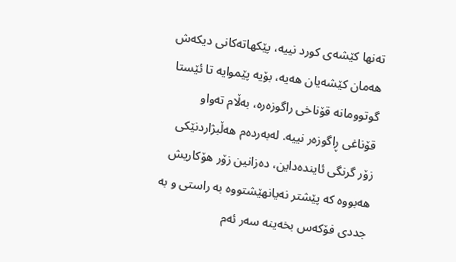ته‌نها کێشه‌ی کورد نییه‌، پێکهاته‌کانی دیکه‌ش هه‌مان کێشه‌یان هه‌یه‌، بۆیه‌ پێموايه‌ تا ئێستا گوتوومانه‌ قۆناخی راگوزه‌ره‌، به‌ڵام ته‌واو قۆناغی ڕاگوزه‌ر نییه‌. له‌به‌رده‌م هه‌ڵبژاردنێکی زۆر گرنگى ئاینده‌داين، ده‌زانین زۆر هۆکاریش هه‌بووه‌ که‌ پێشتر نه‌یانهێشتووه‌ به ‌راستی و به‌ جددی فۆکه‌س بخه‌ینه‌ سه‌ر ئه‌م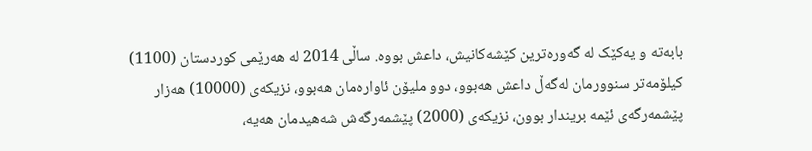بابه‌ته‌ و یه‌کێک له‌ گه‌وره‌ترین کێشه‌کانیش، داعش بووه‌. ساڵی 2014 له‌ هه‌رێمی کوردستان (1100) کیلۆمه‌تر سنوورمان له‌گه‌ڵ داعش هه‌بوو، دوو ملیۆن ئاواره‌مان هه‌بوو، نزیکه‌ی (10000) هه‌زار پێشمه‌رگه‌ی ئێمه‌ بریندار بوون، نزیکه‌ی (2000) پێشمه‌رگه‌ش شه‌هیدمان هه‌یه‌،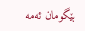بێگومان ئه‌مه‌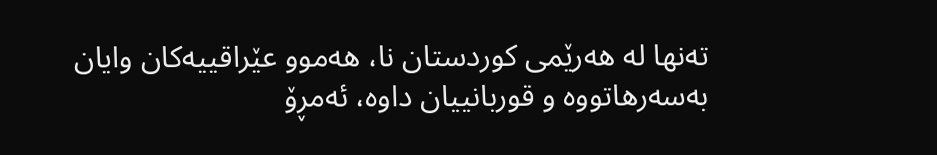ته‌نها له‌ هه‌رێمی کوردستان نا، هه‌موو عێراقییه‌کان وایان به‌سه‌رهاتووه‌ و قوربانییان داوه‌، ئه‌مڕۆ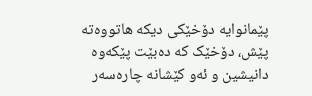پێمانوایه‌ دۆخێکی دیکه‌ هاتووەته‌ پێش، دۆخێک که‌ ده‌بێت پێکه‌وه‌ دانیشین و ئه‌و کێشانه‌ چاره‌سه‌ر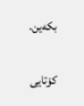بکه‌ین.

کۆتایی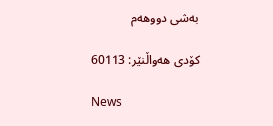بەشی دووهەم

کۆدی هەواڵنێر: 60113

News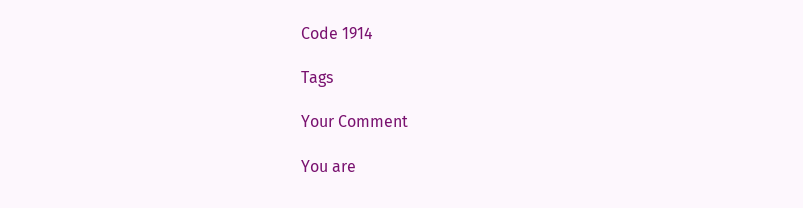Code 1914

Tags

Your Comment

You are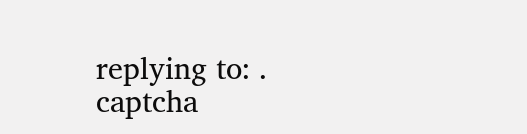replying to: .
captcha